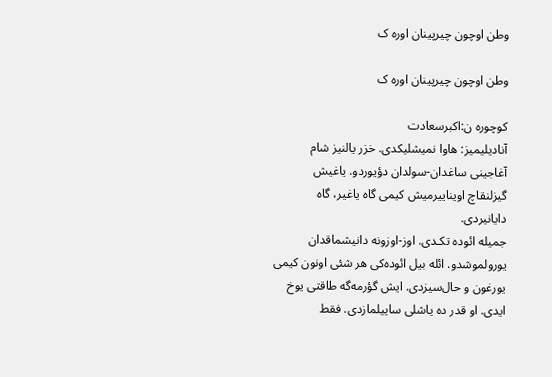وطن اوچون چیرپینان اوره ک

وطن اوچون چیرپینان اوره ک

کوچوره ن:اکبرسعادت
آنادیلیمیز: هاوا نمیشلیکدی. خزر یالنیز شام آغاجینی ساغدان-سولدان دؤیوردو. یاغیش گیزلنقاچ اویناییرمیش کیمی گاه یاغیر، گاه دایانیردی.
جمیله ائوده تکـدی. اوز-اوزونه دانیشماقدان یورولموشدو. ائله بیل ائوده‌کی هر شئی اونون کیمی یورغون و حال‌سیزدی. ایش گؤرمه‌گه طاقتی یوخ ایدی. او قدر ده یاشلی ساییلمازدی. فقط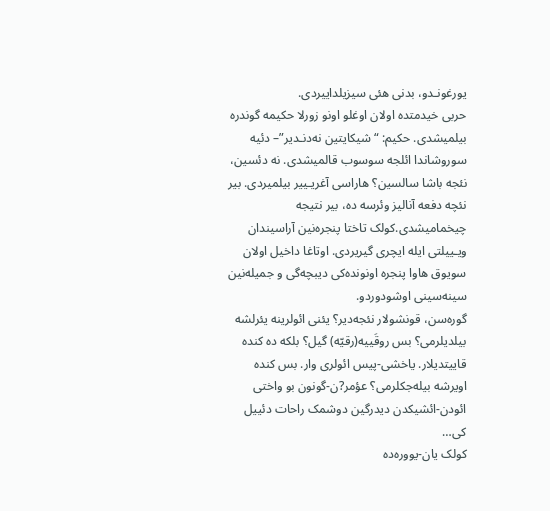یورغونـدو، بدنی هئی سیزیلداییردی.
حربی خیدمتده اولان اوغلو اونو زورلا حکیمه گوندره بیلمیشدی. حکیم: “شیکایتین نه‌دنـدیر”– دئیه سوروشاندا ائلجه سوسوب قالمیشدی. نه دئسین، نئجه باشا سالسین؟ هاراسی آغریـییر بیلمیردی. بیر نئچه دفعه آنالیز وئرسه ده، بیر نتیجه چیخمامیشدی.کولک تاختا پنجره‌نین آراسیندان ویـییلتی ایله ایچری گیریردی. اوتاغا داخیل اولان سویوق هاوا پنجره اونونده‌کی دیبچه‌گی و جمیله‌نین سینه‌سینی اوشودوردو.
گوره‌سن، قونشولار نئجه‌دیر؟ یئنی ائولرینه یئرلشه بیلدیلرمی؟ بس روقَییه(رقیّه) گیل؟ بلکه ده کنده قاییتدیلار. یاخشی-پیس ائولری وار. بس کنده اویرشه بیله‌جکلرمی؟ عؤمر?ن-گونون بو واختی ائودن-ائشیکدن دیدرگین دوشمک راحات دئییل کی…
کولک یان-یووره‌ده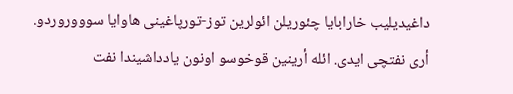داغیدیلیب خارابایا چئوریلن ائولرین توز-تورپاغینی هاوایا سوووروردو. أری نفتچی ایدی. ائله أرینین قوخوسو اونون یادداشیندا نفت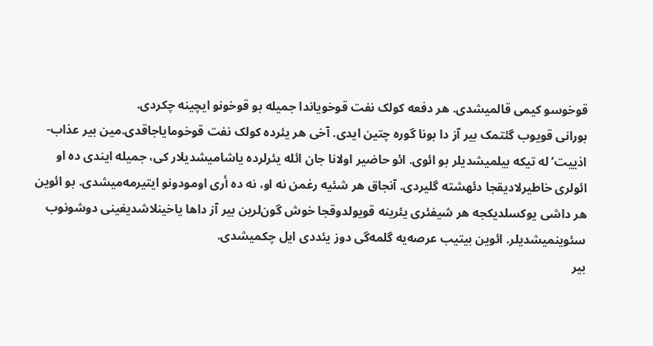قوخوسو کیمی قالمیشدی. هر دفعه کولک نفت قوخویاندا جمیله بو قوخونو ایچینه چکردی.
بورانی قویوب گئتمک بیر آز دا بونا گوره چتین ایدی. آخی هر یئرده کولک نفت قوخومایاجاقدی.مین بیر عذاب-اذییت’له تیکه بیلمیشدیلر بو ائوی. ائو حاضیر اولانا جان ائله یئرلرده یاشامیشدیلار کی، جمیله ایندی ده او ائولری خاطیرلادیقجا دئهشته گلیردی. آنجاق هر شئیه رغمن نه او، نه ده أری اومودونو ایتیرمه‌میشدی. بو ائوین هر داشی یوکسلدیکجه هر شیفئری یئرینه قویولدوقجا خوش گون‌لرین بیر آز داها یاخینلاشدیغینی دوشونوب سئوینمیشدیلر. ائوین بیتیب عرصه‌یه گلمه‌گی دوز یئددی ایل چکمیشدی.
بیر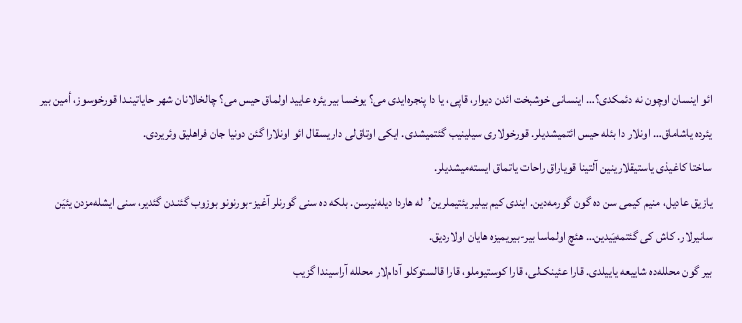ائو اینسان اوچون نه دئمکدی؟… اینسانی خوشبخت ائدن دیوار، قاپی، یا دا پنجره‌ایدی می؟ یوخسا بیر یئره عایید اولماق حیس می؟ چالخالانان شهر حایاتینـدا قورخوسوز، أمین بیر یئرده یاشاماق… اونلار دا بئله حیس ائتمیشدیلر. قورخولاری سیلینیب گئتمیشدی. ایکی اوتاق‌لی داریسقال ائو اونلارا گئن دونیا جان فراهلیق وئریردی.
ساختا کاغیذی یاستیقلارینین آلتینا قویاراق راحات یاتماق ایسته‌میشدیلر.
یازیق عادیل، منیم کیمی سن ده گون گورمه‌دین. ایندی کیم بیلیر یئتیملرین’له هاردا دیله‌نیرسن. بلکه ده سنی گورنلر آغیز-بورنونو بوزوب گئنـدن گئدیر، سنی ایشله‌مزدن یئیَن سانیرلار. کاش کی گئتمه‌یَیدین… هئچ اولماسا بیر-بیریمیزه هایان اولاردیق.
بیر گون محلله‌ده شاییعه یاییلدی. قارا عئینک‌لی، قارا کوستیوملو، قارا قالستوکلو آدام‌لار محلله آراسیندا گزیب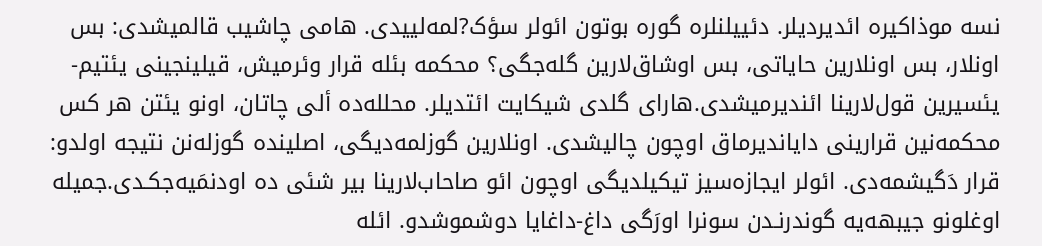نسه موذاکیره ائدیردیلر. دئییلنلره گوره بوتون ائولر سؤک?لمه‌لییدی. هامی چاشیب قالمیشدی: بس اونلار، بس اونلارین حایاتی، بس اوشاق‌لارین گله‌جگی؟ محکمه بئله قرار وئرمیش، قیلینجینی یئتیم-یئسیرین قول‌لارینا ائندیرمیشدی.هارای گلدی شیکایت ائتدیلر. محلله‌ده ألی چاتان، اونو یئتن هر کس محکمه‌نین قرارینی دایاندیرماق اوچون چالیشدی. اونلارین گوزلمه‌دیگی، اصلینده گوزله‌نن نتیجه اولدو: قرار دَگیشمه‌دی. ائولر ایجازه‌سیز تیکیلدیگی اوچون ائو صاحاب‌لارینا بیر شئی ده اودنمَیه‌جکـدی.جمیله اوغلونو جیبهه‌یه گوندرنـدن سونرا اورَگی داغ-داغایا دوشموشدو. ائله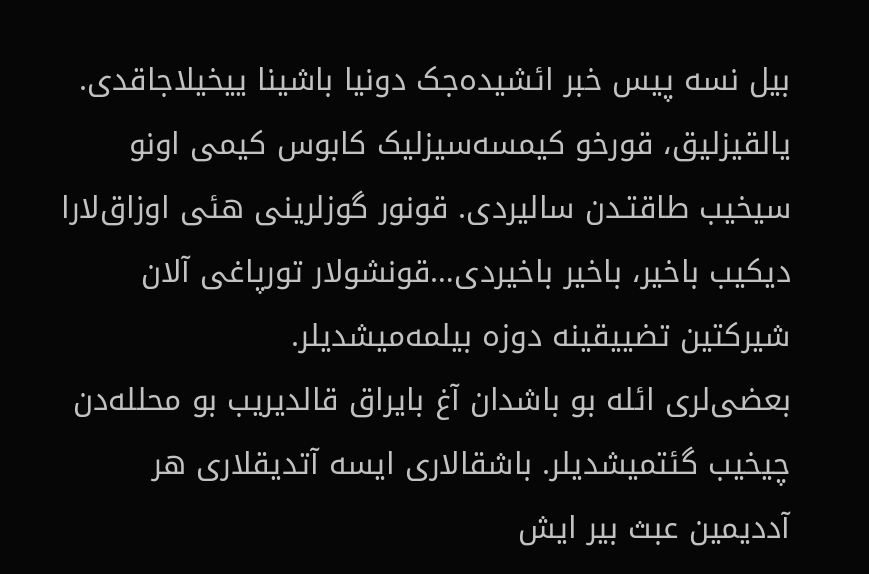بیل نسه پیس خبر ائشیده‌جک دونیا باشینا ییخیلاجاقدی. یالقیزلیق، قورخو کیمسه‌سیزلیک کابوس کیمی اونو سیخیب طاقتـدن سالیردی. قونور گوزلرینی هئی اوزاق‌لارا دیکیب باخیر، باخیر باخیردی…قونشولار تورپاغی آلان شیرکتین تضییقینه دوزه بیلمه‌میشدیلر.
بعضی‌لری ائله بو باشدان آغ بایراق قالدیریب بو محلله‌دن چیخیب گئتمیشدیلر. باشقالاری ایسه آتدیقلاری هر آددیمین عبث بیر ایش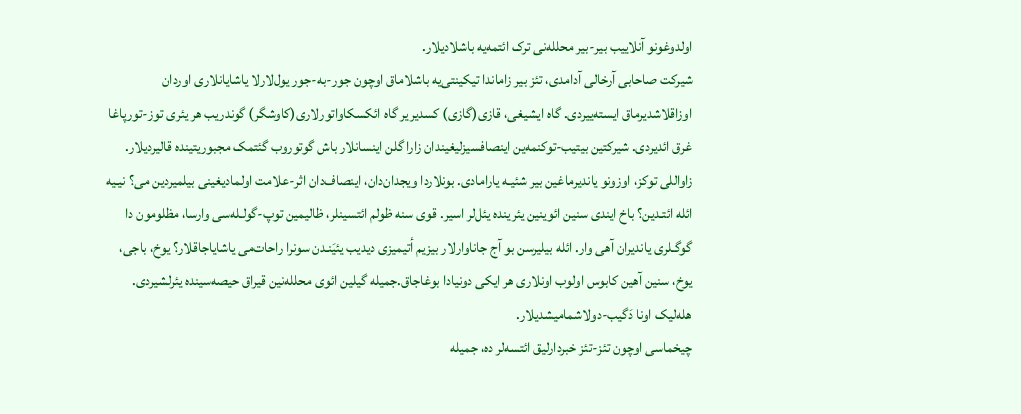اولدوغونو آنلاییب بیر-بیر محلله‌نی ترک ائتمه‌یه باشلادیلار.
شیرکت صاحابی آرخالی آدامدی، تئز بیر زاماندا تیکینتی‌یه باشلاماق اوچون جور-به‌-جور یول‌لارلا یاشایانلاری اوردان اوزاقلاشدیرماق ایسته‌ییردی. گاه ایشیغی، قازی(گازی) کسدیریر گاه ائکسکاواتورلاری(کاوشگر) گوندریب هر یئری توز-تورپاغا غرق ائدیردی. شیرکتین بیتیب-توکنمه‌ین اینصافسیزلیغیندان زارا گلن اینسانلار باش گوتوروب گئتمک مجبوریتینده قالیردیلار.
زاواللی توکز، اوزونو یاندیرماغین بیر شئیـه یارامادی. بونلاردا ویجدان‌دان، اینصاف‌دان اثر-علامت اولمادیغینی بیلمیردین می؟ نیـیه ائله ائتـدین؟ باخ ایندی سنین ائوینین یئرینده یئل‌لر اسیر. قوی سنه ظولم ائتسینلر، ظالیمین توپ-گولـله‌سی وارسا، مظلومون دا گوگـلری یاندیران آهی وار. ائله بیلیرسن بو آج جاناوارلار بیزیم أتیمیزی دیدیب یئیَنـدن سونرا راحات‌می یاشایاجاقلار؟ یوخ، باجی، یوخ، سنین آهین کابوس اولوب اونلاری هر ایکی دونیادا بوغاجاق.جمیله گیلین ائوی محلله‌نین قیراق حیصه‌سینده یئرلشیردی. هله‌لیک اونا دَگیب-دولاشمامیشدیلار.
چیخماسی اوچون تئز-تئز خبردارلیق ائتسه‌لر ده، جمیله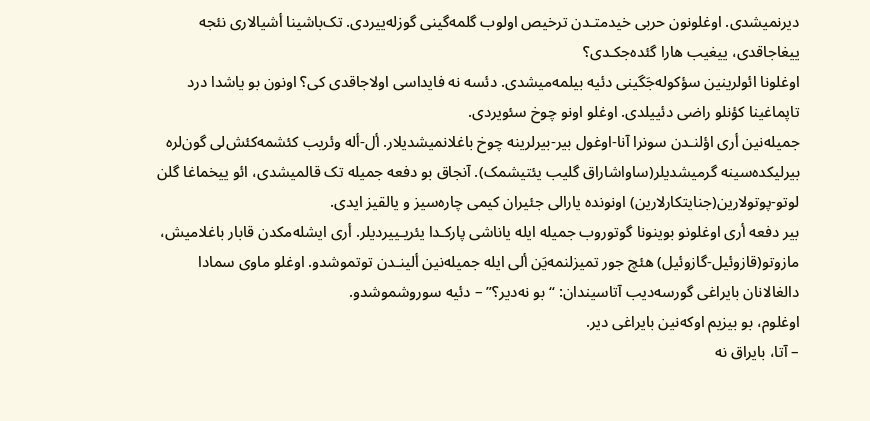دیرنمیشدی. اوغلونون حربی خیدمتـدن ترخیص اولوب گلمه‌گینی گوزله‌ییردی. تک‌باشینا أشیالاری نئجه ییغاجاقدی، ییغیب هارا گئده‌جکـدی؟
اوغلونا ائولرینین سؤکوله‌جَگینی دئیه بیلمه‌میشدی. دئسه نه فایداسی اولاجاقدی کی؟ اونون بو یاشدا درد تاپماغینا کؤنلو راضی دئییلدی. اوغلو اونو چوخ سئویردی.
جمیله‌نین أری اؤلنـدن سونرا آنا-اوغول بیر-بیرلرینه چوخ باغلانمیشدیلار. أل-أله وئریب کئشمه‌کئش‌لی گون‌لره بیرلیکده‌سینه گرمیشدیلر(ساواشاراق گلیب یئتیشمک). آنجاق بو دفعه جمیله تک قالمیشدی، ائو ییخماغا گلن لوتو-پوتولارین(جنایتکارلارین) اونونده یارالی جئیران کیمی چاره‌سیز و یالقیز ایدی.
بیر دفعه أری اوغلونو بوینونا گوتوروب جمیله ایله یاناشی پارکـدا یئریـییردیلر. أری ایشله‌مکدن قابار باغلامیش، مازوتو(قازوئیل-گازوئیل) هئچ جور تمیزلنمه‌یَن ألی ایله جمیله‌نین ألینـدن توتموشدو. اوغلو ماوی سمادا دالغالانان بایراغی گورسه‌دیب آتاسیندان: “بو نه‌دیر؟” – دئیه سوروشموشدو.
اوغلوم، بو بیزیم اوکه‌نین بایراغی دیر.
– آتا، بایراق نه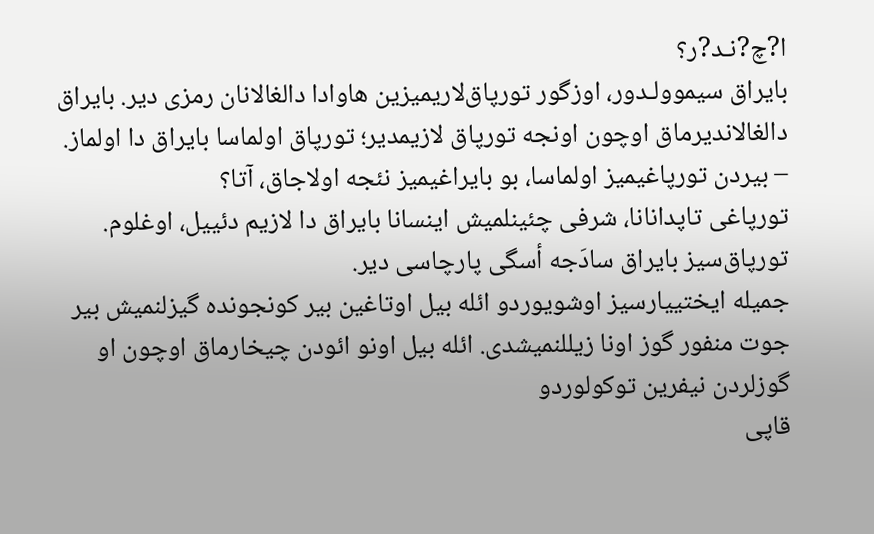ا?چ?نـد?ر؟
بایراق سیموولـدور، اوزگور تورپاق‌لاریمیزین هاوادا دالغالانان رمزی دیر. بایراق دالغالاندیرماق اوچون اونجه تورپاق لازیمدیر؛ تورپاق اولماسا بایراق دا اولماز.
– بیردن تورپاغیمیز اولماسا، بو بایراغیمیز نئجه اولاجاق، آتا؟
تورپاغی تاپدانانا، شرفی چئینلمیش اینسانا بایراق دا لازیم دئییل، اوغلوم. تورپاق‌سیز بایراق سادَجه أسگی پارچاسی ‌دیر.
جمیله ایختییارسیز اوشویوردو ائله بیل اوتاغین بیر کونجونده گیزلنمیش بیر جوت منفور گوز اونا زیللنمیشدی. ائله بیل اونو ائودن چیخارماق اوچون او گوزلردن نیفرین توکولوردو
قاپی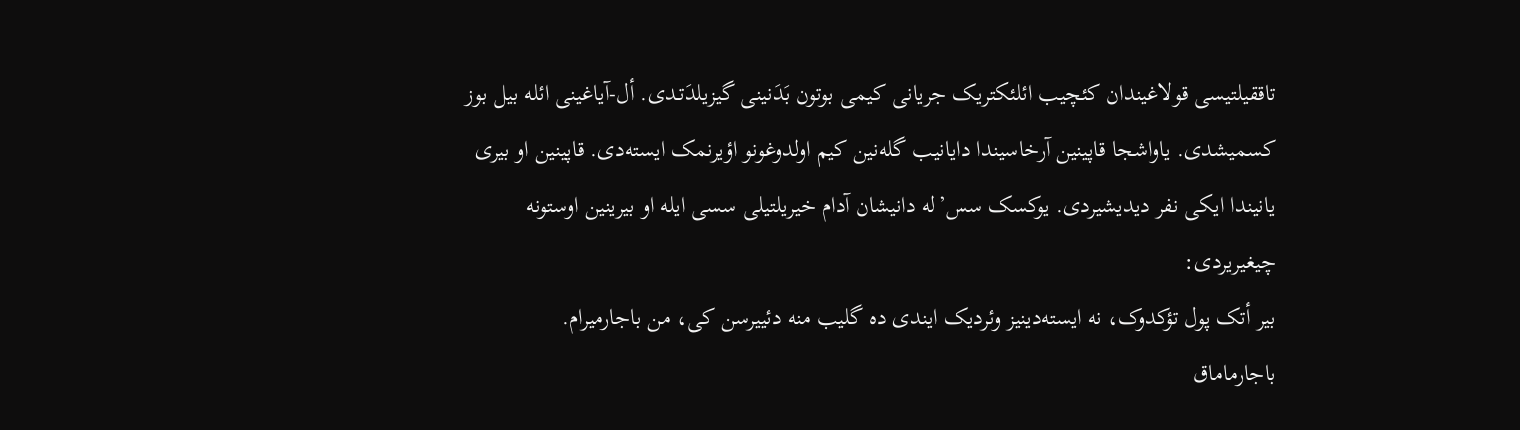تاققیلتیسی قولاغیندان کئچیب ائلئکتریک جریانی کیمی بوتون بَدَنینی گیزیلدَتـدی. أل-آیاغینی ائله بیل بوز کسمیشدی. یاواشجا قاپینین آرخاسیندا دایانیب گله‌نین کیم اولدوغونو اؤیرنمک ایسته‌دی. قاپینین او بیری یانیندا ایکی نفر دیدیشیردی. یوکسک سس’له دانیشان آدام خیریلتیلی سسی ایله او بیرینین اوستونه چیغیریردی:
بیر أتک پول تؤکدوک، نه ایسته‌دینیز وئردیک ایندی ده گلیب منه دئییرسن کی، من باجارمیرام.
باجارماماق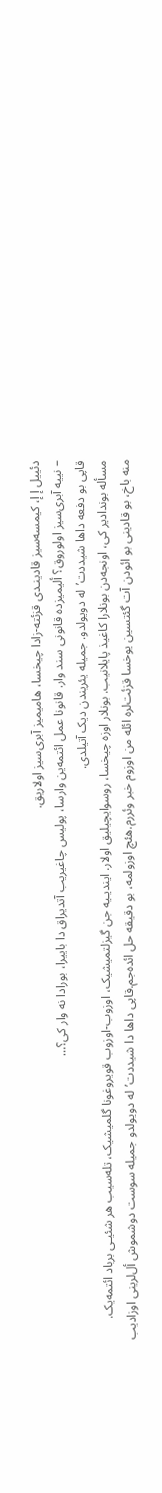دئییل إ إ، کیمسه‌سیز قادینـدی قزئته-زادا چیخسا، هامیمیز آبری‌سیز اولاریق.
– نییه آبری‌سیز اولوروق؟ ألیمیزده قانونی سند وار. قانونا عمل ائتمه‌ین وارسا، پولیس چاغیریب آتدیراق دا باییرا، بورادا نه وار کی؟…
قاپی بو دفعه داها شیددت’له دویولدو. جمیله یئریندن دیک آتیلدی.
مسأله بوندادیر کی، اونجه‌دن بونلارا کاغیذ پایلانیب. بونلار اوزه چیخسا، روسوایچیلیق اولار. ایندیـیه جن گیزلتمیشیک، اوزوب-اوزوب قویروغونا گلمیشیک، تله‌سیب هر شئیـی برباد ائتمه‌یک.
منه باخ، بو قادینی بو ائودن آت گئتسین یوخسا قزئت‌لره ائله من اوزوم خبر وئررم.هئچ اوزولمه، بو دقیقه حل ائده‌جم.قاپی داها دا شیددت’له دویولدو جمیله سوست دوشموش أل‌لرینی اوزادیب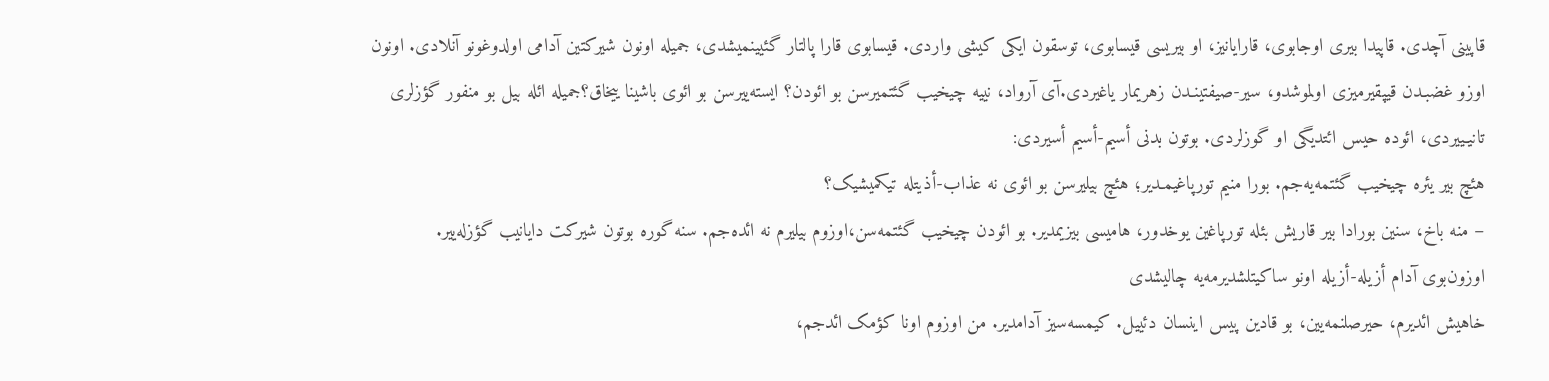قاپینی آچدی. قاپیدا بیری اوجابوی، قارایانیز، او بیریسی قیسابوی، توسقون ایکی کیشی واردی. قیسابوی قارا پالتار گئیینمیشدی، جمیله اونون شیرکتین آدامی اولدوغونو آنلادی. اونون اوزو غضبـدن قیپقیرمیزی اولموشدو، سیر-صیفتینـدن زهریمار یاغیردی.آی آرواد، نییه چیخیب گئتمیرسن بو ائودن؟ ایسته‌ییرسن بو ائوی باشینا ییخاق؟جمیله ائله بیل بو منفور گؤزلری تانیـییردی، ائوده حیس ائتدیگی او گوزلردی. بوتون بدنی أسیم-أسیم أسیردی:
هئچ بیر یئره چیخیب گئتمه‌یه‌جم. بورا منیم تورپاغیمـدیر؛ هئچ بیلیرسن بو ائوی نه عذاب-أذیتله تیکمیشیک؟
– منه باخ، سنین بورادا بیر قاریش بئله تورپاغین یوخدور، هامیسی بیزیمدیر. بو ائودن چیخیب گئتمه‌سن،اوزوم بیلیرم نه ائده‌جم. سنه گوره بوتون شیرکت دایانیب گؤزله‌ییر.
اوزون‌بوی آدام أزیله-أزیله اونو ساکیتلشدیرمه‌یه چالیشدی
خاهیش ائدیرم، حیرصلنمه‌یین، بو قادین پیس اینسان دئییل. کیمسه‌سیز آدامدیر. من اوزوم اونا کؤمک ائدجم،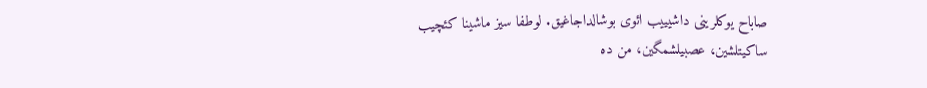صاباح یوکلرینی داشیییب ائوی بوشالداجاغیق. لوطفا سیز ماشینا کئچیب ساکیتلشین، عصبیلشمگین، من ده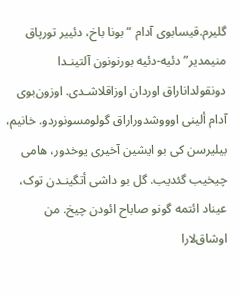گلیرم.قیسابوی آدام “بونا باخ، دئییر تورپاق منیمدیر” دئیه-دئیه بورنونون آلتینـدا دونقولداناراق اوردان اوزاقلاشـدی. اوزون‌بوی آدام ألینی اوووشدوراراق گولومسونوردو. خانیم، بیلیرسن کی بو ایشین آخیری یوخدور، هامی چیخیب گئدیب. گل بو داشی أتگینـدن توک، عیناد ائتمه گونو صاباح ائودن چیخ. من اوشاق‌لارا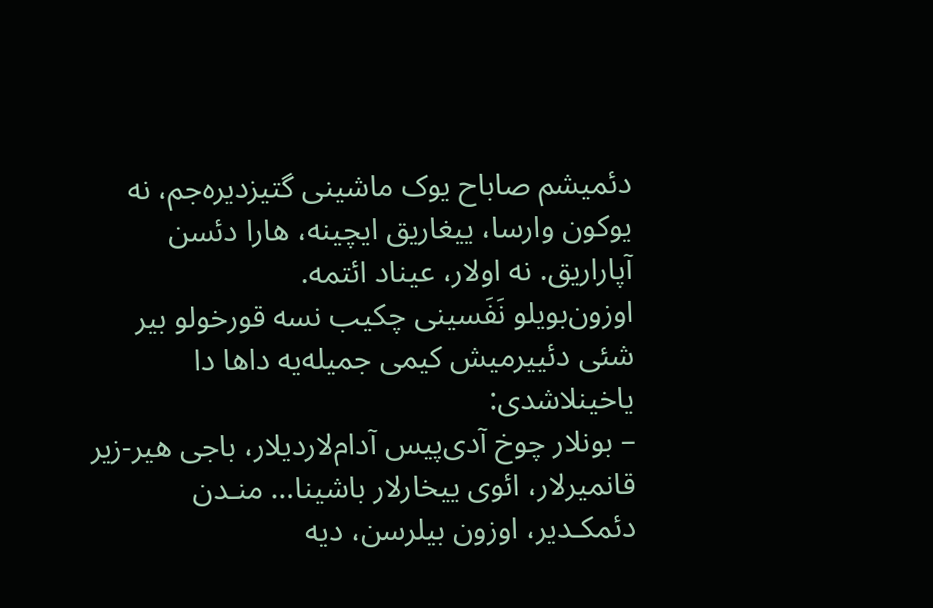دئمیشم صاباح یوک ماشینی گتیزدیره‌جم، نه یوکون وارسا، ییغاریق ایچینه، هارا دئسن آپاراریق. نه اولار، عیناد ائتمه.
اوزون‌بویلو نَفَسینی چکیب نسه قورخولو بیر شئی دئییرمیش کیمی جمیله‌یه داها دا یاخینلاشدی:
– بونلار چوخ آدی‌پیس آدام‌لاردیلار، باجی هیر-زیر قانمیرلار، ائوی ییخارلار باشینا… منـدن دئمکـدیر، اوزون بیلرسن، دیه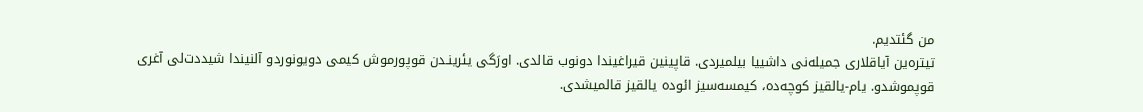من گئتدیم.
تیتره‌ین آیاقلاری جمیله‌نی داشییا بیلمیردی. قاپینین قیراغیندا دونوب قالدی. اورَگی یئرینـدن قوپورموش کیمی دویونوردو آلنیندا شیددت‌لی آغری قوپموشدو. یام-یالقیز کوچه‌ده، کیمسه‌سیز ائوده یالقیز قالمیشدی.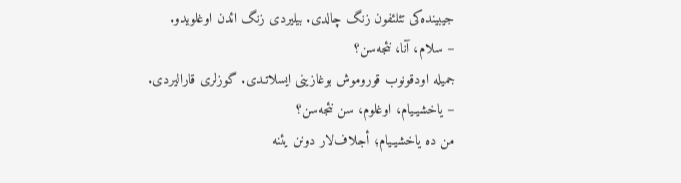جیبینده‌کی تئلئفون زنگ چالدی. بیلیردی زنگ ائدن اوغلویدو.
– سلام، آنا، نئجه‌سن؟
جمیله اودقونوب قوروموش بوغازینی ایسلاتـدی. گوزلری قارالیردی.
– یاخشیـیام، اوغلوم، سن نئجه‌سن؟
من ده یاخشیـیام؛ أجلاف‌لار دونن یئنه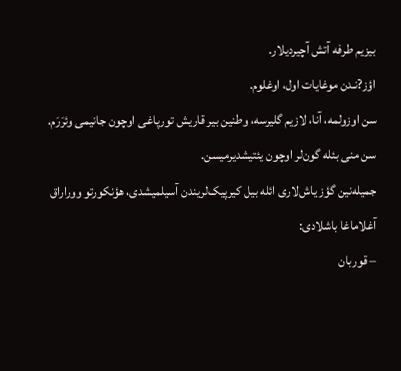بیزیم طرفه آتش آچیردیلار.
اؤز?نـدن موغایات اول، اوغلوم.
سن اوزولمه، آنا، لازیم گلیرسه، وطنین بیر قاریش تورپاغی اوچون جانیمی وئرَرَم. سن منی بئله گون‌لر اوچون یئتیشدیرمیسن.
جمیله‌نین گؤز یاش‌لاری ائله بیل کیرپیک‌لریندن آسیلمیشدی، هؤنکورتو ووراراق آغلاماغا باشلادی:
– قوربان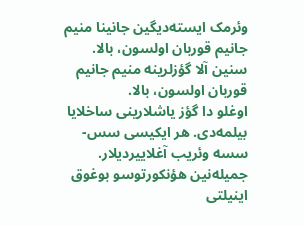وئرمک ایسته‌دیگین جانینا منیم جانیم قوربان اولسون، بالا. سنین آلا گؤزلرینه منیم جانیم قوربان اولسون، بالا.
اوغلو دا گؤز یاشلارینی ساخلایا بیلمه‌دی. هر ایکیسی سس-سسه وئریب آغلاییردیلار. جمیله‌نین هؤنکورتوسو بوغوق اینیلتی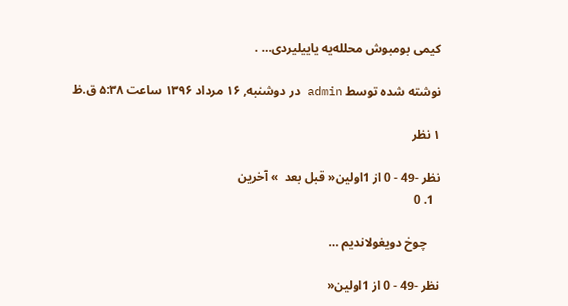کیمی بومبوش محلله‌یه یاییلیردی… .

نوشته شده توسط admin در دوشنبه, ۱۶ مرداد ۱۳۹۶ ساعت ۵:۳۸ ق.ظ

۱ نظر

نظر -49 - 0 از 1اولین« قبل بعد  » آخرین
  1. 0

    چوخ دویغولاندیم …

نظر -49 - 0 از 1اولین«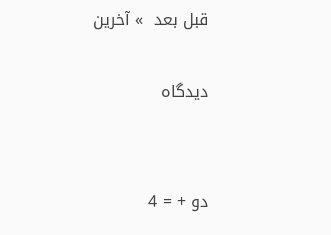قبل بعد  » آخرین

دیدگاه


دو + = 4